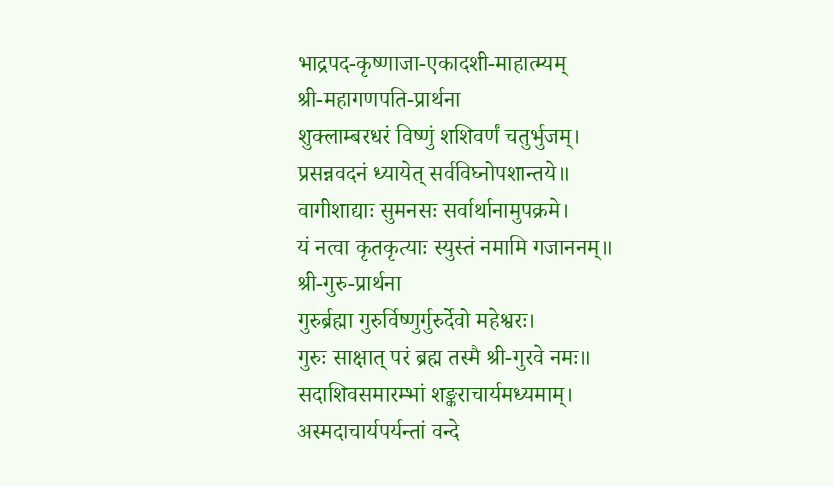भाद्रपद-कृष्णाजा-एकादशी-माहात्म्यम्
श्री-महागणपति-प्रार्थना
शुक्लाम्बरधरं विष्णुं शशिवर्णं चतुर्भुजम्।
प्रसन्नवदनं ध्यायेत् सर्वविघ्नोपशान्तये॥
वागीशाद्याः सुमनसः सर्वार्थानामुपक्रमे।
यं नत्वा कृतकृत्याः स्युस्तं नमामि गजाननम्॥
श्री-गुरु-प्रार्थना
गुरुर्ब्रह्मा गुरुर्विष्णुर्गुरुर्देवो महेश्वरः।
गुरुः साक्षात् परं ब्रह्म तस्मै श्री-गुरवे नमः॥
सदाशिवसमारम्भां शङ्कराचार्यमध्यमाम्।
अस्मदाचार्यपर्यन्तां वन्दे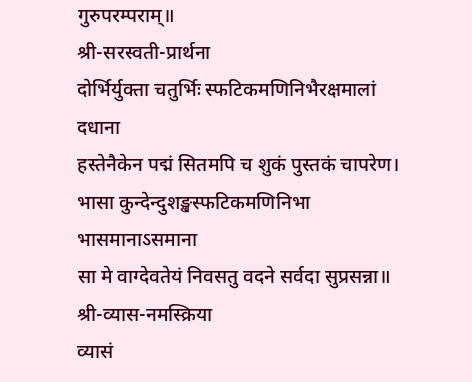गुरुपरम्पराम्॥
श्री-सरस्वती-प्रार्थना
दोर्भिर्युक्ता चतुर्भिः स्फटिकमणिनिभैरक्षमालां दधाना
हस्तेनैकेन पद्मं सितमपि च शुकं पुस्तकं चापरेण।
भासा कुन्देन्दुशङ्खस्फटिकमणिनिभा भासमानाऽसमाना
सा मे वाग्देवतेयं निवसतु वदने सर्वदा सुप्रसन्ना॥
श्री-व्यास-नमस्क्रिया
व्यासं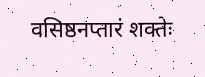वसिष्ठनप्तारं शक्तेः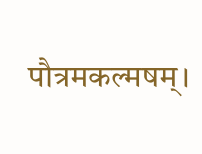पौत्रमकल्मषम्।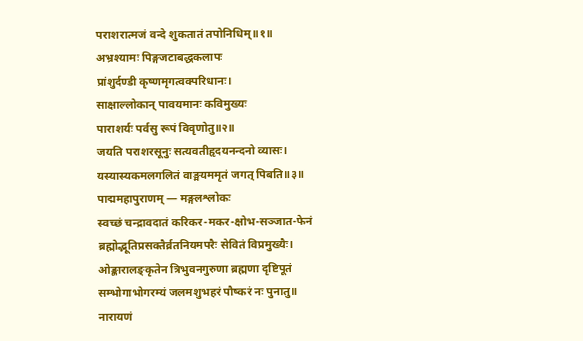पराशरात्मजं वन्दे शुकतातं तपोनिधिम्॥१॥
अभ्रश्यामः पिङ्गजटाबद्धकलापः
प्रांशुर्दण्डी कृष्णमृगत्वक्परिधानः।
साक्षाल्लोकान् पावयमानः कविमुख्यः
पाराशर्यः पर्वसु रूपं विवृणोतु॥२॥
जयति पराशरसूनुः सत्यवतीहृदयनन्दनो व्यासः।
यस्यास्यकमलगलितं वाङ्मयममृतं जगत् पिबति॥३॥
पाद्ममहापुराणम् — मङ्गलश्लोकः
स्वच्छं चन्द्रावदातं करिकर-मकर-क्षोभ-सञ्जात-फेनं
ब्रह्मोद्भूतिप्रसक्तैर्व्रतनियमपरैः सेवितं विप्रमुख्यैः।
ओङ्कारालङ्कृतेन त्रिभुवनगुरुणा ब्रह्मणा दृष्टिपूतं
सम्भोगाभोगरम्यं जलमशुभहरं पौष्करं नः पुनातु॥
नारायणं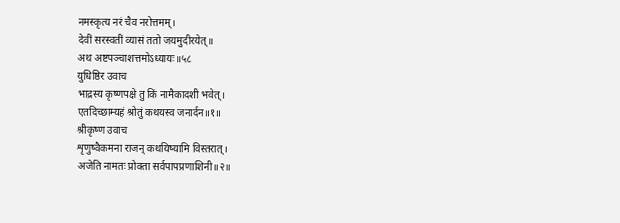नमस्कृत्य नरं चैव नरोत्तमम्।
देवीं सरस्वतीं व्यासं ततो जयमुदीरयेत्॥
अथ अष्टपञ्चाशत्तमोऽध्यायः॥५८
युधिष्ठिर उवाच
भाद्रस्य कृष्णपक्षे तु किं नामैकादशी भवेत्।
एतदिच्छाम्यहं श्रोतुं कथयस्व जनार्दन॥१॥
श्रीकृष्ण उवाच
शृणुष्वैकमना राजन् कथयिष्यामि विस्तरात्।
अजेति नामतः प्रोक्ता सर्वपापप्रणाशिनी॥२॥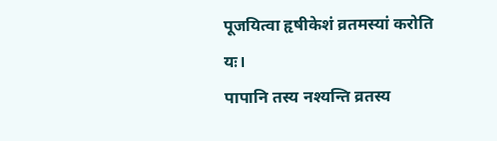पूजयित्वा हृषीकेशं व्रतमस्यां करोति यः।
पापानि तस्य नश्यन्ति व्रतस्य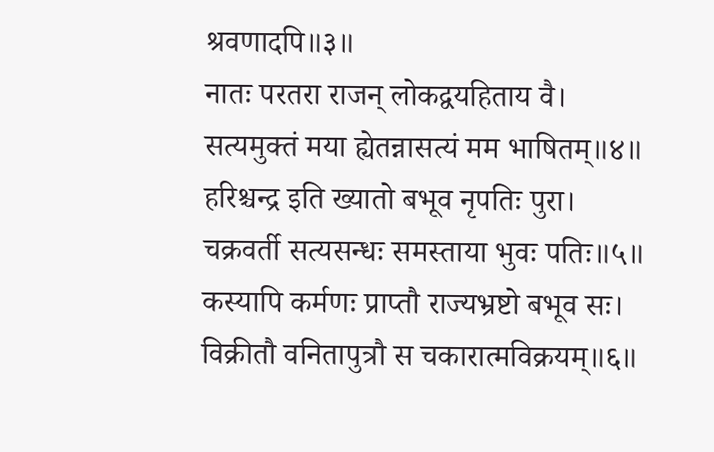श्रवणादपि॥३॥
नातः परतरा राजन् लोकद्वयहिताय वै।
सत्यमुक्तं मया ह्येतन्नासत्यं मम भाषितम्॥४॥
हरिश्चन्द्र इति ख्यातो बभूव नृपतिः पुरा।
चक्रवर्ती सत्यसन्धः समस्ताया भुवः पतिः॥५॥
कस्यापि कर्मणः प्राप्तौ राज्यभ्रष्टो बभूव सः।
विक्रीतौ वनितापुत्रौ स चकारात्मविक्रयम्॥६॥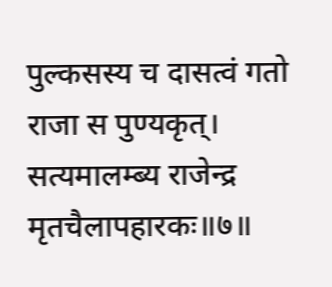पुल्कसस्य च दासत्वं गतो राजा स पुण्यकृत्।
सत्यमालम्ब्य राजेन्द्र मृतचैलापहारकः॥७॥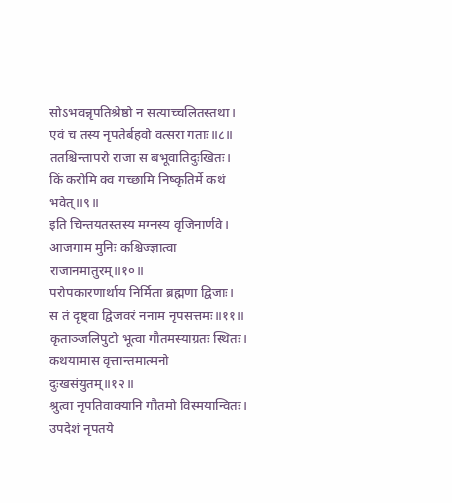सोऽभवन्नृपतिश्रेष्ठो न सत्याच्चलितस्तथा।
एवं च तस्य नृपतेर्बहवो वत्सरा गताः॥८॥
ततश्चिन्तापरो राजा स बभूवातिदुःखितः।
किं करोमि क्व गच्छामि निष्कृतिर्मे कथं भवेत्॥९॥
इति चिन्तयतस्तस्य मग्नस्य वृजिनार्णवे।
आजगाम मुनिः कश्चिज्ज्ञात्वा राजानमातुरम्॥१०॥
परोपकारणार्थाय निर्मिता ब्रह्मणा द्विजाः।
स तं दृष्ट्वा द्विजवरं ननाम नृपसत्तमः॥११॥
कृताञ्जलिपुटो भूत्वा गौतमस्याग्रतः स्थितः।
कथयामास वृत्तान्तमात्मनो दुःखसंयुतम्॥१२॥
श्रुत्वा नृपतिवाक्यानि गौतमो विस्मयान्वितः।
उपदेशं नृपतये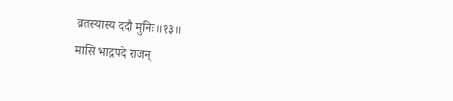व्रतस्यास्य ददौ मुनिः॥१३॥
मासि भाद्रपदे राजन्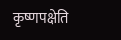कृष्णपक्षेति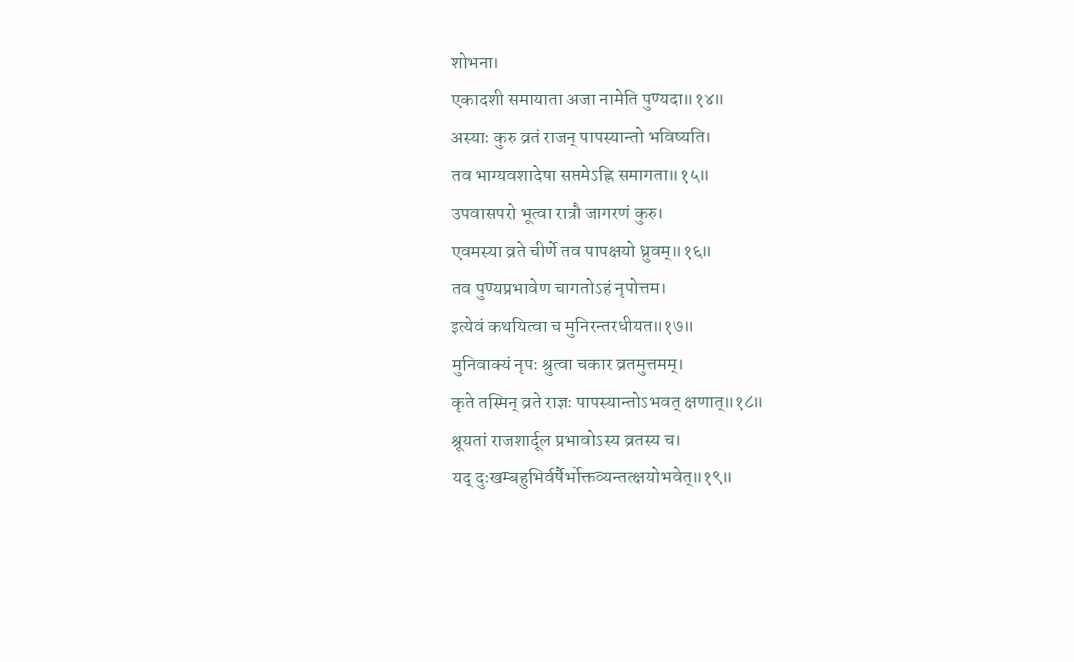शोभना।
एकादशी समायाता अजा नामेति पुण्यदा॥१४॥
अस्याः कुरु व्रतं राजन् पापस्यान्तो भविष्यति।
तव भाग्यवशादेषा सप्तमेऽह्नि समागता॥१५॥
उपवासपरो भूत्वा रात्रौ जागरणं कुरु।
एवमस्या व्रते चीर्णे तव पापक्षयो ध्रुवम्॥१६॥
तव पुण्यप्रभावेण चागतोऽहं नृपोत्तम।
इत्येवं कथयित्वा च मुनिरन्तरधीयत॥१७॥
मुनिवाक्यं नृपः श्रुत्वा चकार व्रतमुत्तमम्।
कृते तस्मिन् व्रते राज्ञः पापस्यान्तोऽभवत् क्षणात्॥१८॥
श्रूयतां राजशार्दूल प्रभावोऽस्य व्रतस्य च।
यद् दुःखम्बहुभिर्वर्षैर्भोक्तव्यन्तत्क्षयोभवेत्॥१९॥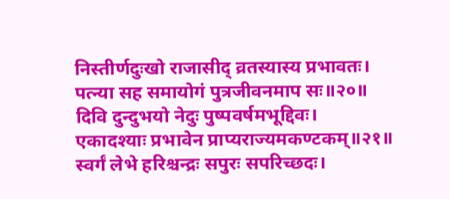निस्तीर्णदुःखो राजासीद् व्रतस्यास्य प्रभावतः।
पत्न्या सह समायोगं पुत्रजीवनमाप सः॥२०॥
दिवि दुन्दुभयो नेदुः पुष्पवर्षमभूद्दिवः।
एकादश्याः प्रभावेन प्राप्यराज्यमकण्टकम्॥२१॥
स्वर्गं लेभे हरिश्चन्द्रः सपुरः सपरिच्छदः।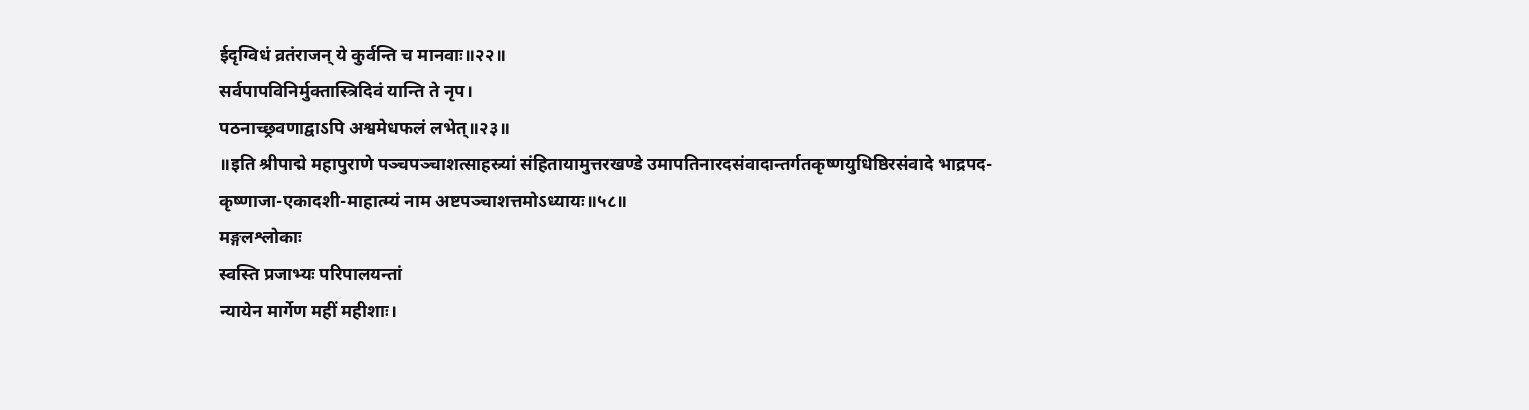ईदृग्विधं व्रतंराजन् ये कुर्वन्ति च मानवाः॥२२॥
सर्वपापविनिर्मुक्तास्त्रिदिवं यान्ति ते नृप।
पठनाच्छ्रवणाद्वाऽपि अश्वमेधफलं लभेत्॥२३॥
॥इति श्रीपाद्मे महापुराणे पञ्चपञ्चाशत्साहस्र्यां संहितायामुत्तरखण्डे उमापतिनारदसंवादान्तर्गतकृष्णयुधिष्ठिरसंवादे भाद्रपद-कृष्णाजा-एकादशी-माहात्म्यं नाम अष्टपञ्चाशत्तमोऽध्यायः॥५८॥
मङ्गलश्लोकाः
स्वस्ति प्रजाभ्यः परिपालयन्तां
न्यायेन मार्गेण महीं महीशाः।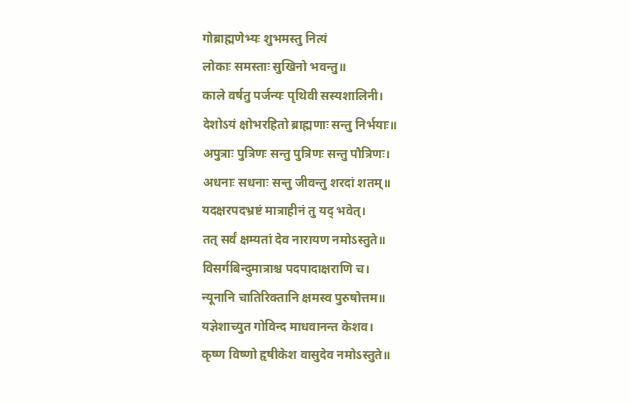गोब्राह्मणेभ्यः शुभमस्तु नित्यं
लोकाः समस्ताः सुखिनो भवन्तु॥
काले वर्षतु पर्जन्यः पृथिवी सस्यशालिनी।
देशोऽयं क्षोभरहितो ब्राह्मणाः सन्तु निर्भयाः॥
अपुत्राः पुत्रिणः सन्तु पुत्रिणः सन्तु पौत्रिणः।
अधनाः सधनाः सन्तु जीवन्तु शरदां शतम्॥
यदक्षरपदभ्रष्टं मात्राहीनं तु यद् भवेत्।
तत् सर्वं क्षम्यतां देव नारायण नमोऽस्तुते॥
विसर्गबिन्दुमात्राश्च पदपादाक्षराणि च।
न्यूनानि चातिरिक्तानि क्षमस्व पुरुषोत्तम॥
यज्ञेशाच्युत गोविन्द माधवानन्त केशव।
कृष्ण विष्णो हृषीकेश वासुदेव नमोऽस्तुते॥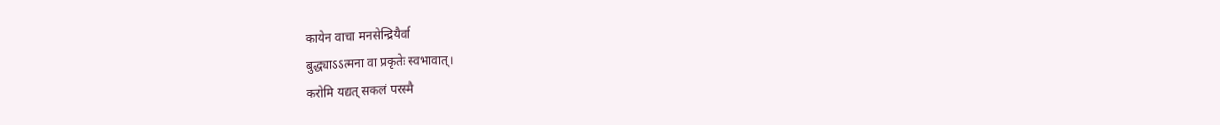कायेन वाचा मनसेन्द्रियैर्वा
बुद्ध्याऽऽत्मना वा प्रकृतेः स्वभावात्।
करोमि यद्यत् सकलं परस्मै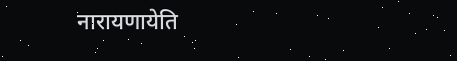नारायणायेति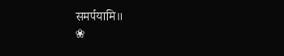समर्पयामि॥
❀